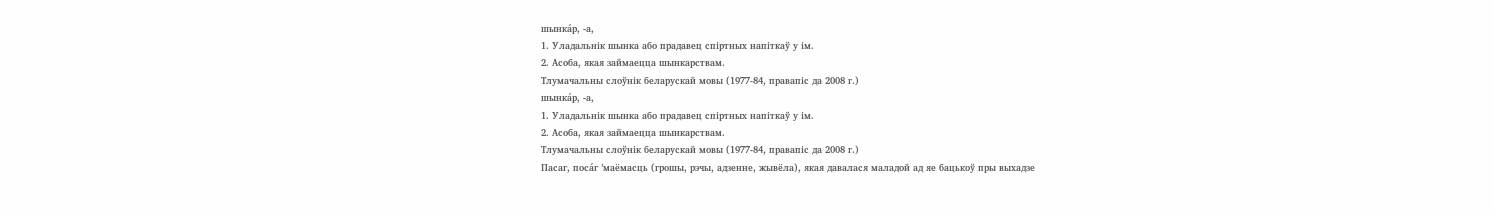шынка́р, ‑а,
1. Уладальнік шынка або прадавец спіртных напіткаў у ім.
2. Асоба, якая займаецца шынкарствам.
Тлумачальны слоўнік беларускай мовы (1977-84, правапіс да 2008 г.)
шынка́р, ‑а,
1. Уладальнік шынка або прадавец спіртных напіткаў у ім.
2. Асоба, якая займаецца шынкарствам.
Тлумачальны слоўнік беларускай мовы (1977-84, правапіс да 2008 г.)
Пасаг, поса́г ’маёмасць (грошы, рэчы, адзенне, жывёла), якая давалася маладой ад яе бацькоў пры выхадзе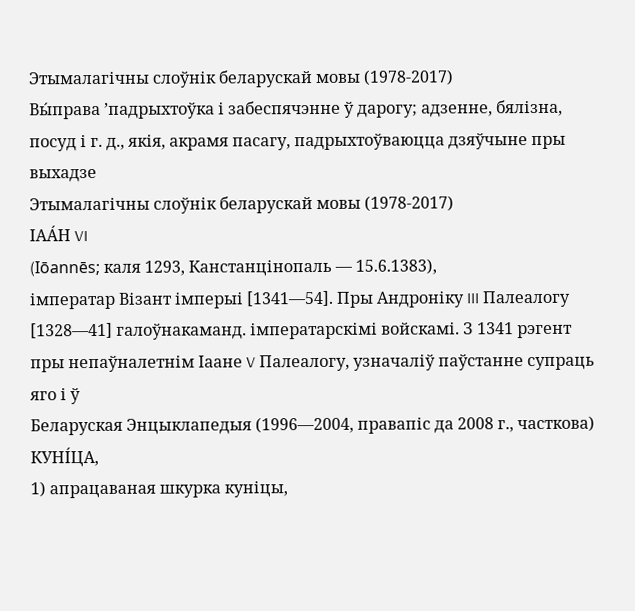Этымалагічны слоўнік беларускай мовы (1978-2017)
Вы́права ’падрыхтоўка і забеспячэнне ў дарогу; адзенне, бялізна, посуд і г. д., якія, акрамя пасагу, падрыхтоўваюцца дзяўчыне пры выхадзе
Этымалагічны слоўнік беларускай мовы (1978-2017)
ІАА́Н VI
(Iōannēs; каля 1293, Канстанцінопаль — 15.6.1383),
імператар Візант імперыі [1341—54]. Пры Андроніку III Палеалогу [1328—41] галоўнакаманд. імператарскімі войскамі. З 1341 рэгент пры непаўналетнім Іаане V Палеалогу, узначаліў паўстанне супраць яго і ў
Беларуская Энцыклапедыя (1996—2004, правапіс да 2008 г., часткова)
КУНІ́ЦА,
1) апрацаваная шкурка куніцы,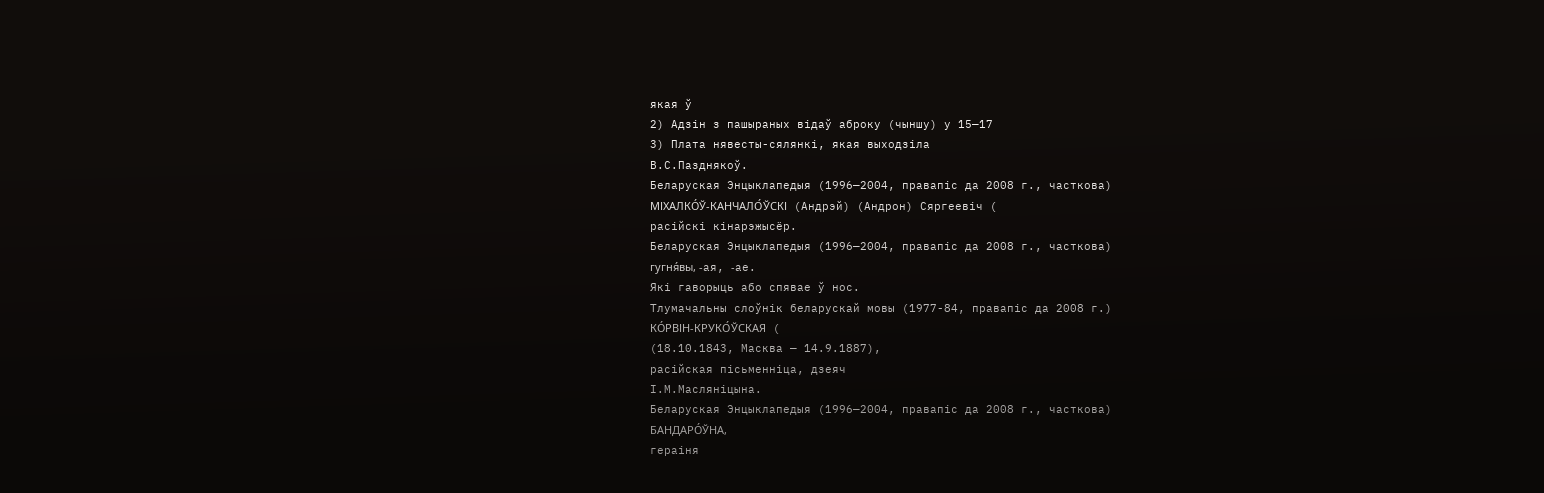якая ў
2) Адзін з пашыраных відаў аброку (чыншу) у 15—17
3) Плата нявесты-сялянкі, якая выходзіла
В.С.Пазднякоў.
Беларуская Энцыклапедыя (1996—2004, правапіс да 2008 г., часткова)
МІХАЛКО́Ў-КАНЧАЛО́ЎСКІ (Андрэй) (Андрон) Сяргеевіч (
расійскі кінарэжысёр.
Беларуская Энцыклапедыя (1996—2004, правапіс да 2008 г., часткова)
гугня́вы, ‑ая, ‑ае.
Які гаворыць або спявае ў нос.
Тлумачальны слоўнік беларускай мовы (1977-84, правапіс да 2008 г.)
КО́РВІН-КРУКО́ЎСКАЯ (
(18.10.1843, Масква — 14.9.1887),
расійская пісьменніца, дзеяч
І.М.Масляніцына.
Беларуская Энцыклапедыя (1996—2004, правапіс да 2008 г., часткова)
БАНДАРО́ЎНА,
гераіня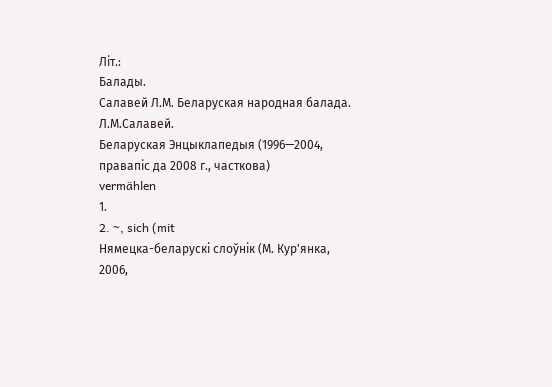Літ.:
Балады.
Салавей Л.М. Беларуская народная балада.
Л.М.Салавей.
Беларуская Энцыклапедыя (1996—2004, правапіс да 2008 г., часткова)
vermählen
1.
2. ~, sich (mit
Нямецка-беларускі слоўнік (М. Кур'янка, 2006,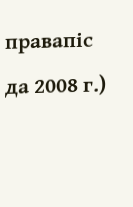правапіс да 2008 г.)